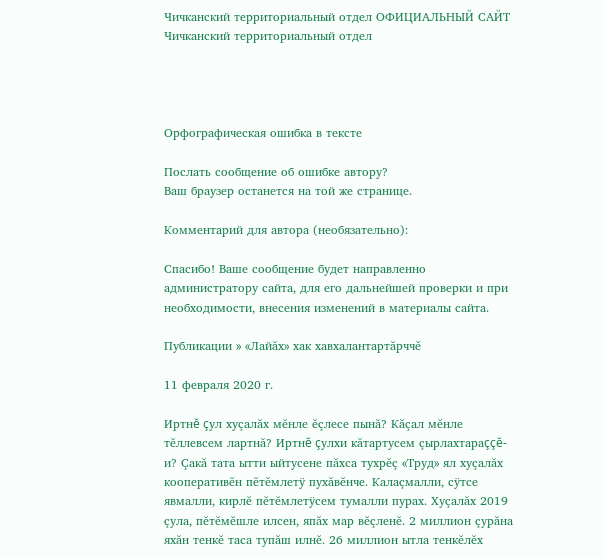Чичканский территориальный отдел ОФИЦИАЛЬНЫЙ САЙТ
Чичканский территориальный отдел




Орфографическая ошибка в тексте

Послать сообщение об ошибке автору?
Ваш браузер останется на той же странице.

Комментарий для автора (необязательно):

Спасибо! Ваше сообщение будет направленно администратору сайта, для его дальнейшей проверки и при необходимости, внесения изменений в материалы сайта.

Публикации » «Лайăх» хак хавхалантартăрччĕ

11 февраля 2020 г.

Иртнĕ çул хуçалăх мĕнле ĕçлесе пынă? Кăçал мĕнле тĕллевсем лартнă? Иртнĕ çулхи кăтартусем çырлахтараççĕ-и? Çакă тата ытти ыйтусене пăхса тухрĕç «Труд» ял хуçалăх кооперативĕн пĕтĕмлетÿ пухăвĕнче. Калаçмалли, сÿтсе явмалли, кирлĕ пĕтĕмлетÿсем тумалли пурах. Хуçалăх 2019 çула, пĕтĕмĕшле илсен, япăх мар вĕçленĕ. 2 миллион çурăна яхăн тенкĕ таса тупăш илнĕ. 26 миллион ытла тенкĕлĕх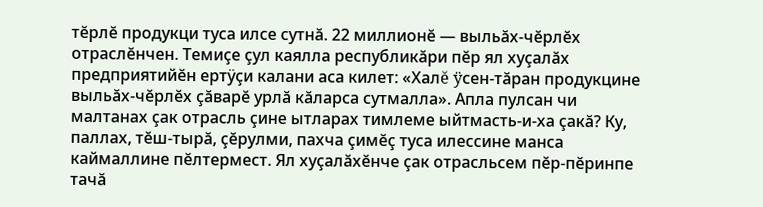тĕрлĕ продукци туса илсе сутнă. 22 миллионĕ — выльăх-чĕрлĕх отраслĕнчен. Темиçе çул каялла республикăри пĕр ял хуçалăх предприятийĕн ертÿçи калани аса килет: «Халĕ ÿсен-тăран продукцине выльăх-чĕрлĕх çăварĕ урлă кăларса сутмалла». Апла пулсан чи малтанах çак отрасль çине ытларах тимлеме ыйтмасть-и-ха çакă? Ку, паллах, тĕш-тырă, çĕрулми, пахча çимĕç туса илессине манса каймаллине пĕлтермест. Ял хуçалăхĕнче çак отрасльсем пĕр-пĕринпе тачă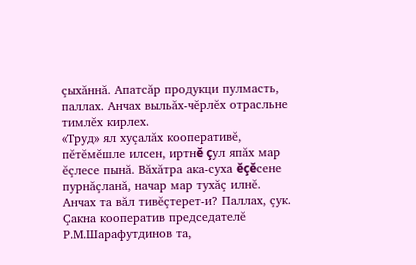çыхăннă. Апатсăр продукци пулмасть, паллах. Анчах выльăх-чĕрлĕх отрасльне тимлĕх кирлех.
«Труд» ял хуçалăх кооперативĕ, пĕтĕмĕшле илсен, иртнĕ çул япăх мар ĕçлесе пынă. Вăхăтра ака-суха ĕçĕсене пурнăçланă, начар мар тухăç илнĕ. Анчах та вăл тивĕçтерет-и? Паллах, çук. Çакна кооператив председателĕ Р.М.Шарафутдинов та,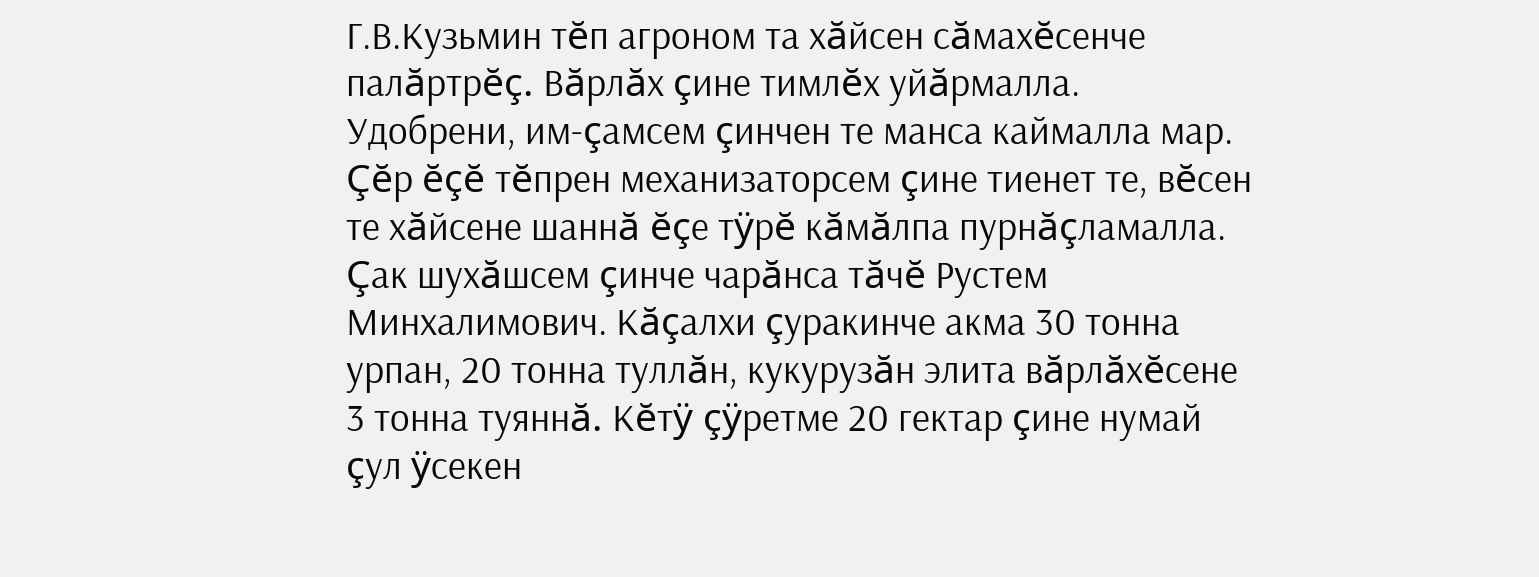Г.В.Кузьмин тĕп агроном та хăйсен сăмахĕсенче палăртрĕç. Вăрлăх çине тимлĕх уйăрмалла. Удобрени, им-çамсем çинчен те манса каймалла мар. Çĕр ĕçĕ тĕпрен механизаторсем çине тиенет те, вĕсен те хăйсене шаннă ĕçе тÿрĕ кăмăлпа пурнăçламалла. Çак шухăшсем çинче чарăнса тăчĕ Рустем Минхалимович. Кăçалхи çуракинче акма 30 тонна урпан, 20 тонна туллăн, кукурузăн элита вăрлăхĕсене 3 тонна туяннă. Кĕтÿ çÿретме 20 гектар çине нумай çул ÿсекен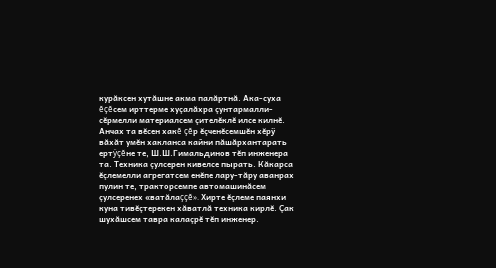курăксен хутăшне акма палăртнă. Ака-суха ĕçĕсем ирттерме хуçалăхра çунтармалли-сĕрмелли материалсем çителĕклĕ илсе килнĕ. Анчах та вĕсен хакĕ çĕр ĕçченĕсемшĕн хĕрÿ вăхăт умĕн хакланса кайни пăшăрхантарать ертÿçĕне те, Ш.Ш.Гимальдинов тĕп инженера та. Техника çулсерен кивелсе пырать. Кăкарса ĕçлемелли агрегатсем енĕпе лару-тăру аванрах пулин те, тракторсемпе автомашинăсем çулсеренех «ватăлаççĕ». Хирте ĕçлеме паянхи куна тивĕçтерекен хăватлă техника кирлĕ. Çак шухăшсем тавра калаçрĕ тĕп инженер.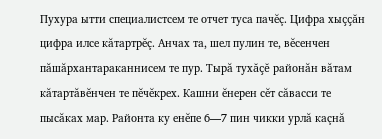Пухура ытти специалистсем те отчет туса пачĕç. Цифра хыççăн цифра илсе кăтартрĕç. Анчах та, шел пулин те, вĕсенчен пăшăрхантараканнисем те пур. Тырă тухăçĕ районăн вăтам кăтартăвĕнчен те пĕчĕкрех. Кашни ĕнерен сĕт сăвасси те пысăках мар. Районта ку енĕпе 6—7 пин чикки урлă каçнă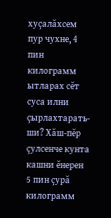хуçалăхсем пур чухне, 4 пин килограмм ытларах сĕт суса илни çырлахтарать-ши? Хăш-пĕр çулсенче кунта кашни ĕнерен 5 пин çурă килограмм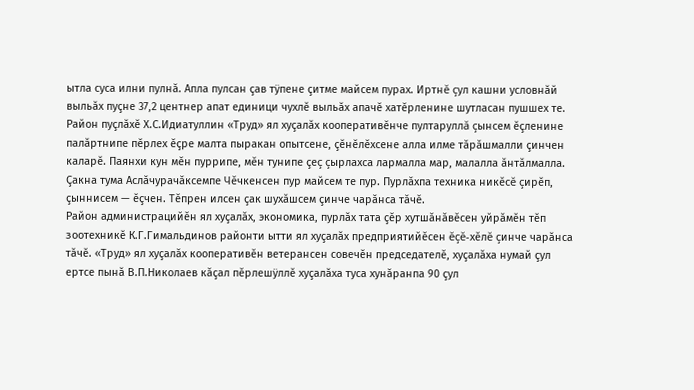ытла суса илни пулнă. Апла пулсан çав тÿпене çитме майсем пурах. Иртнĕ çул кашни условнăй выльăх пуçне 37,2 центнер апат единици чухлĕ выльăх апачĕ хатĕрленине шутласан пушшех те.
Район пуçлăхĕ Х.С.Идиатуллин «Труд» ял хуçалăх кооперативĕнче пултаруллă çынсем ĕçленине палăртнипе пĕрлех ĕçре малта пыракан опытсене, çĕнĕлĕхсене алла илме тăрăшмалли çинчен каларĕ. Паянхи кун мĕн пуррипе, мĕн тунипе çеç çырлахса лармалла мар, малалла ăнтăлмалла. Çакна тума Аслăчурачăксемпе Чĕчкенсен пур майсем те пур. Пурлăхпа техника никĕсĕ çирĕп, çыннисем — ĕçчен. Тĕпрен илсен çак шухăшсем çинче чарăнса тăчĕ.
Район администрацийĕн ял хуçалăх, экономика, пурлăх тата çĕр хутшăнăвĕсен уйрăмĕн тĕп зоотехникĕ К.Г.Гимальдинов районти ытти ял хуçалăх предприятийĕсен ĕçĕ-хĕлĕ çинче чарăнса тăчĕ. «Труд» ял хуçалăх кооперативĕн ветерансен совечĕн председателĕ, хуçалăха нумай çул ертсе пынă В.П.Николаев кăçал пĕрлешÿллĕ хуçалăха туса хунăранпа 90 çул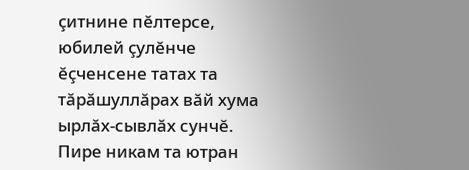çитнине пĕлтерсе, юбилей çулĕнче ĕçченсене татах та тăрăшуллăрах вăй хума ырлăх-сывлăх сунчĕ.
Пире никам та ютран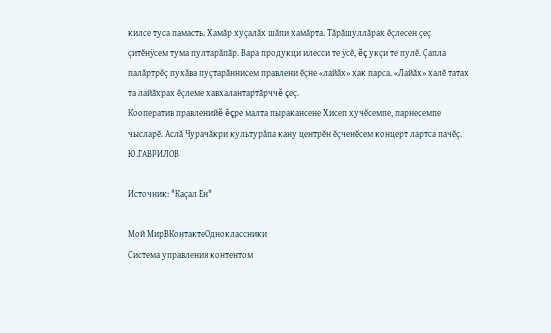килсе туса памасть. Хамăр хуçалăх шăпи хамăрта. Тăрăшуллăрах ĕçлесен çеç çитĕнÿсем тума пултарăпăр. Вара продукци илесси те ÿсĕ, ĕç укçи те пулĕ. Çапла палăртрĕç пухăва пуçтарăннисем правлени ĕçне «лайăх» хак парса. «Лайăх» халĕ татах та лайăхрах ĕçлеме хавхалантартăрччĕ çеç.
Кооператив правленийĕ ĕçре малта пыракансене Хисеп хучĕсемпе, парнесемпе чысларĕ. Аслă Чурачăкри культурăпа кану центрĕн ĕçченĕсем концерт лартса пачĕç.
Ю.ГАВРИЛОВ

Источник: "Каçал Ен"

Мой МирВКонтактеОдноклассники
Система управления контентом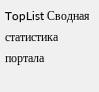TopList Сводная статистика портала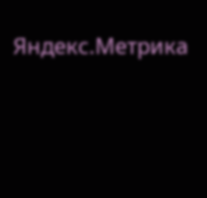Яндекс.Метрика